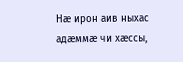Нæ ирон аив ныхас адæммæ чи хæссы,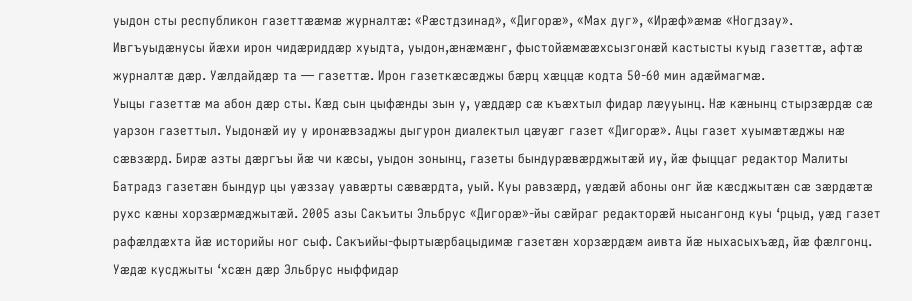уыдон сты республикон газеттææмæ журналтæ: «Рæстдзинад», «Дигорæ», «Мах дуг», «Ирæф»æмæ «Ногдзау». Ивгъуыдæнусы йæхи ирон чидæриддæр хуыдта, уыдон,æнæмæнг, фыстойæмææхсызгонæй кастысты куыд газеттæ, афтæ журналтæ дæр. Уæлдайдæр та — газеттæ. Ирон газеткæсæджы бæрц хæццæ кодта 50-60 мин адæймагмæ.
Уыцы газеттæ ма абон дæр сты. Кæд сын цыфæнды зын у, уæддæр сæ къæхтыл фидар лæууынц. Нæ кæнынц стырзæрдæ сæ уарзон газеттыл. Уыдонæй иу у иронæвзаджы дыгурон диалектыл цæуæг газет «Дигорæ». Ацы газет хуымæтæджы нæ сæвзæрд. Бирæ азты дæргъы йæ чи кæсы, уыдон зонынц, газеты бындурæвæрджытæй иу, йæ фыццаг редактор Малиты Батрадз газетæн бындур цы уæззау уавæрты сæвæрдта, уый. Куы равзæрд, уæдæй абоны онг йæ кæсджытæн сæ зæрдæтæ рухс кæны хорзæрмæджытæй. 2005 азы Сакъиты Эльбрус «Дигорæ»-йы сæйраг редакторæй нысангонд куы ‘рцыд, уæд газет рафæлдæхта йæ историйы ног сыф. Сакъийы-фыртыæрбацыдимæ газетæн хорзæрдæм аивта йæ ныхасыхъæд, йæ фæлгонц. Уæдæ кусджыты ‘хсæн дæр Эльбрус ныффидар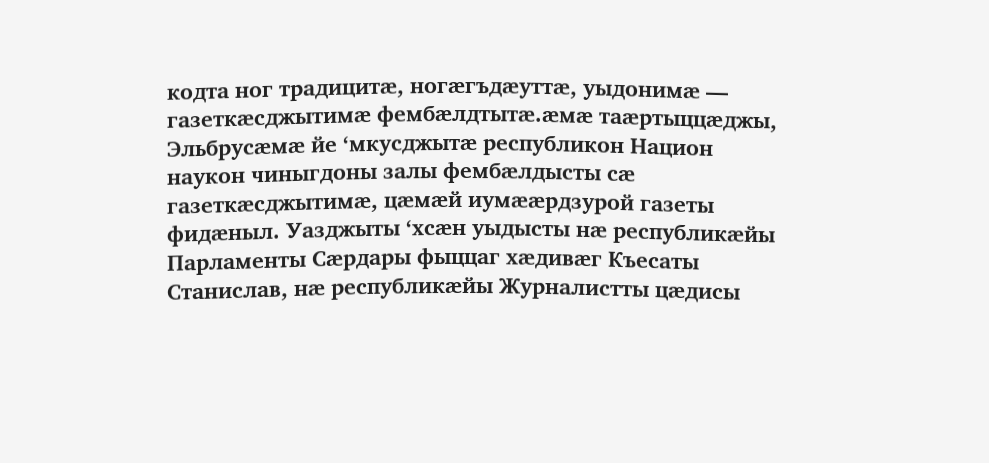кодта ног традицитæ, ногæгъдæуттæ, уыдонимæ — газеткæсджытимæ фембæлдтытæ.æмæ таæртыццæджы, Эльбрусæмæ йе ‘мкусджытæ республикон Национ наукон чиныгдоны залы фембæлдысты сæ газеткæсджытимæ, цæмæй иумææрдзурой газеты фидæныл. Уазджыты ‘хсæн уыдысты нæ республикæйы Парламенты Сæрдары фыццаг хæдивæг Къесаты Станислав, нæ республикæйы Журналистты цæдисы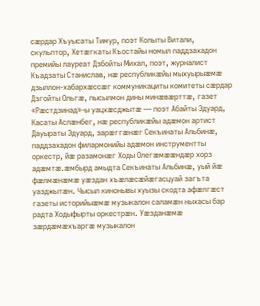сæрдар Хъуысаты Тимур, поэт Колыты Витали, скульптор, Хетæгкаты Къостайы номыл паддзахадон премийы лауреат Дзбойты Михал, поэт, журналист Къадзаты Станислав, нæ республикæйы мыхуырыæмæ дзыллон-хабархæссæг коммуникациты комитеты сæрдар Дзгойты Ольгæ, пысылмон дины минæвæрттæ, газет «Рæстдзинад»-ы уацхæсджытæ — поэт Абайты Эдуард, Касаты Аслæнбег, нæ республикæйы адæмон артист Дауыраты Эдуард, зарæггæнæг Секъинаты Альбинæ, паддзахадон филармонийы адæмон инструментты оркестр, йæ разамонæг Ходы Олегæмææндæр хорз адæмтæ.æмбырд амыдта Секъинаты Альбинæ, уый йæ фæлмæнæмæ уæздан хъæлæсæйæгасцуай загъта уазджытæн. Чысыл кинонывы хуызы скодта афæлгæст газеты историйыæмæ музыкалон саламæн ныхасы бар радта Ходыфырты оркестрæн. Уæзданæмæ зæрдæмæхъаргæ музыкалон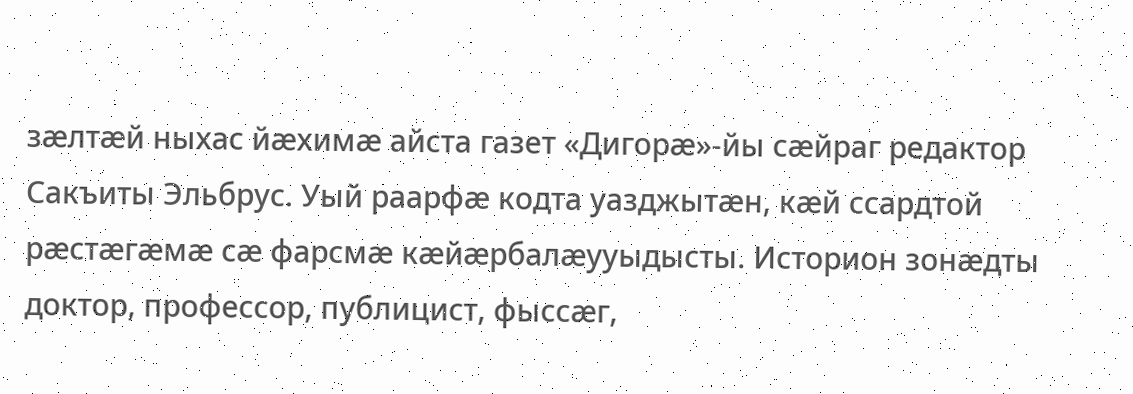зæлтæй ныхас йæхимæ айста газет «Дигорæ»-йы сæйраг редактор Сакъиты Эльбрус. Уый раарфæ кодта уазджытæн, кæй ссардтой рæстæгæмæ сæ фарсмæ кæйæрбалæууыдысты. Историон зонæдты доктор, профессор, публицист, фыссæг,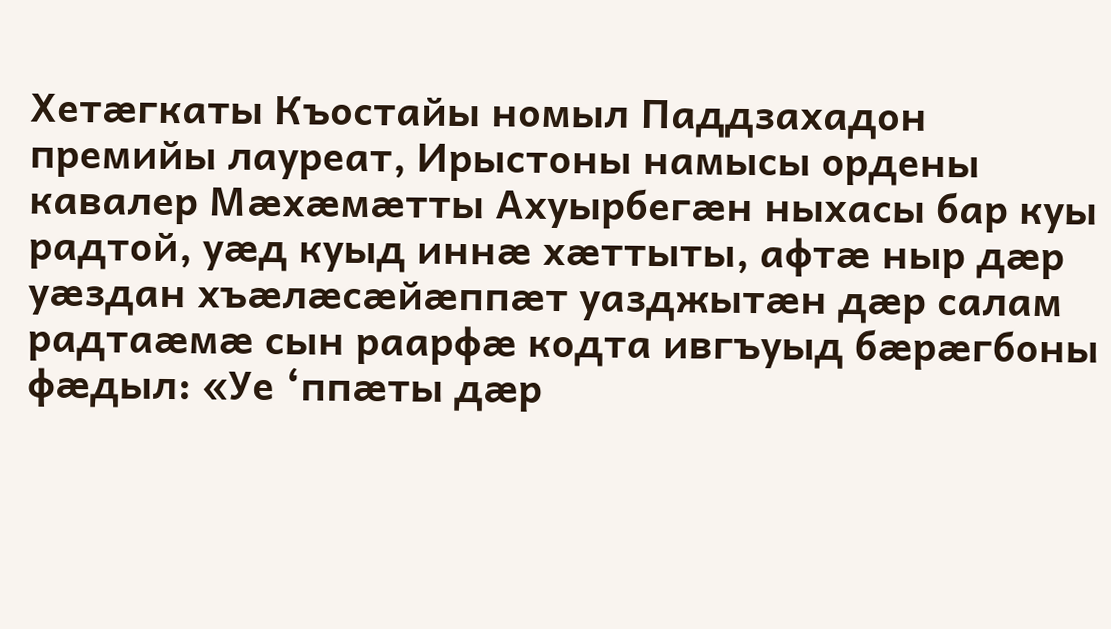Хетæгкаты Къостайы номыл Паддзахадон премийы лауреат, Ирыстоны намысы ордены кавалер Мæхæмæтты Ахуырбегæн ныхасы бар куы радтой, уæд куыд иннæ хæттыты, афтæ ныр дæр уæздан хъæлæсæйæппæт уазджытæн дæр салам радтаæмæ сын раарфæ кодта ивгъуыд бæрæгбоны фæдыл: «Уе ‘ппæты дæр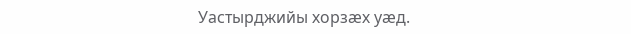Уастырджийы хорзæх уæд.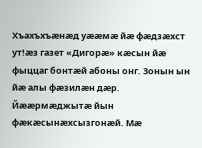Хъахъхъæнæд уææмæ йæ фæдзæхст ут!æз газет «Дигорæ» кæсын йæ фыццаг бонтæй абоны онг. Зонын ын йæ алы фæзилæн дæр. Йææрмæджытæ йын фæкæсынæхсызгонæй. Мæ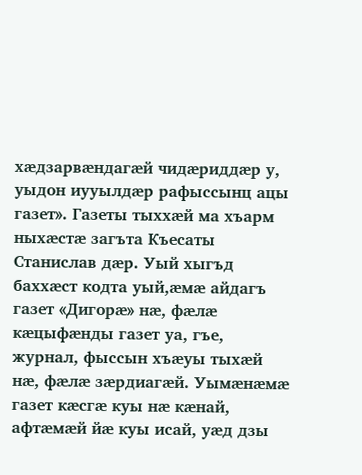хæдзарвæндагæй чидæриддæр у, уыдон иууылдæр рафыссынц ацы газет». Газеты тыххæй ма хъарм ныхæстæ загъта Къесаты Станислав дæр. Уый хыгъд баххæст кодта уый,æмæ айдагъ газет «Дигорæ» нæ, фæлæ кæцыфæнды газет уа, гъе, журнал, фыссын хъæуы тыхæй нæ, фæлæ зæрдиагæй. Уымæнæмæ газет кæсгæ куы нæ кæнай, афтæмæй йæ куы исай, уæд дзы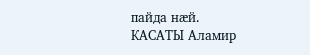пайда нæй.
КАСАТЫ Аламир